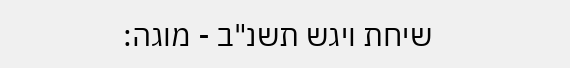שיחת ויגש תשנ"ב - מוגה: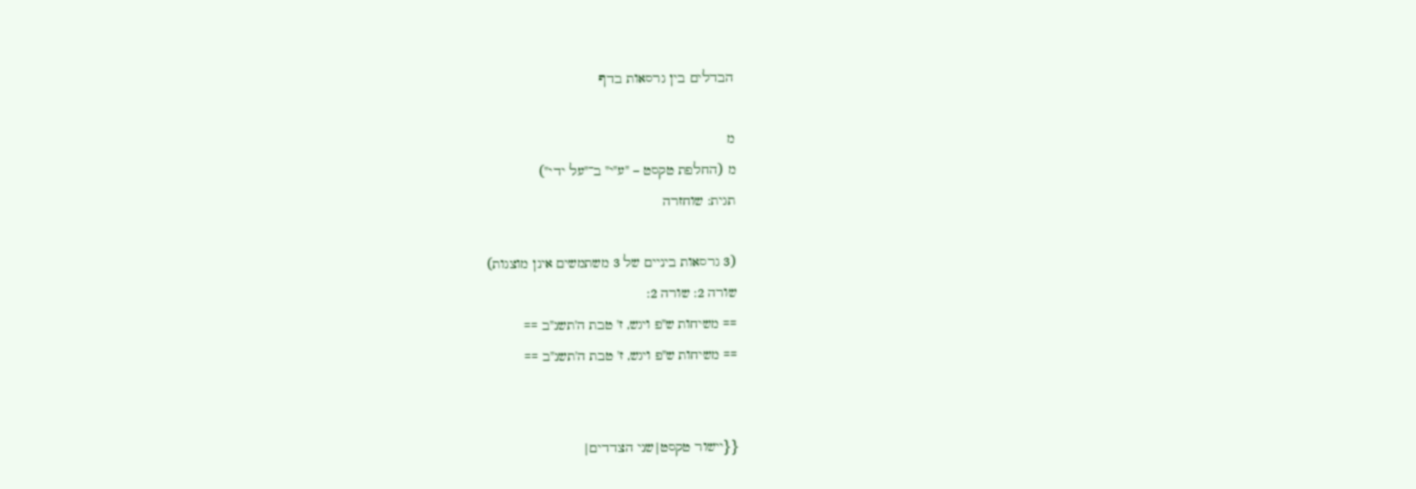הבדלים בין גרסאות בדף

מ
מ (החלפת טקסט – "ע"י" ב־"על ידי")
תגית: שוחזרה

(3 גרסאות ביניים של 3 משתמשים אינן מוצגות)
שורה 2: שורה 2:
== משיחות ש"פ ויגש, ז' טבת ה'תשנ"ב ==
== משיחות ש"פ ויגש, ז' טבת ה'תשנ"ב ==


{{יישור טקסט|שני הצדדים|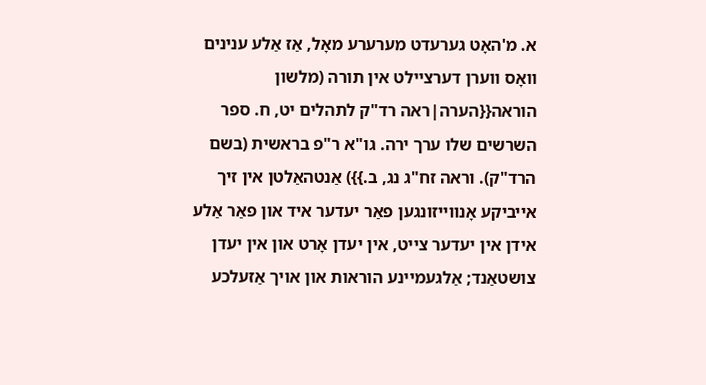א. מ'האָט גערעדט מערערע מאָל, אַז אַלע ענינים וואָס ווערן דערציילט אין תורה (מלשון הוראה{{הערה|ראה רד"ק לתהלים יט, ח. ספר השרשים שלו ערך ירה. גו"א ר"פ בראשית (בשם הרד"ק). וראה זח"ג נג, ב.}}) אַנטהאַלטן אין זיך אייביקע אָנווייזונגען פאַר יעדער איד און פאַר אַלע אידן אין יעדער צייט, אין יעדן אָרט און אין יעדן צושטאַנד; אַלגעמיינע הוראות און אויך אַזעלכע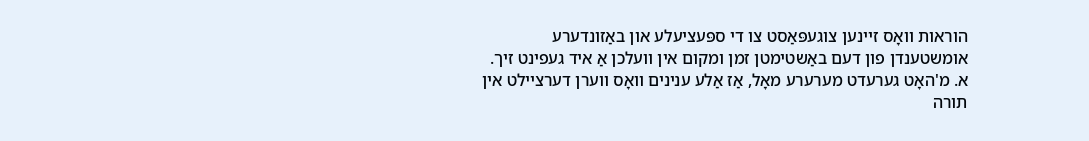הוראות וואָס זיינען צוגעפּאַסט צו די ספּעציעלע און באַזונדערע אומשטענדן פון דעם באַשטימטן זמן ומקום אין וועלכן אַ איד געפינט זיך.
א. מ'האָט גערעדט מערערע מאָל, אַז אַלע ענינים וואָס ווערן דערציילט אין תורה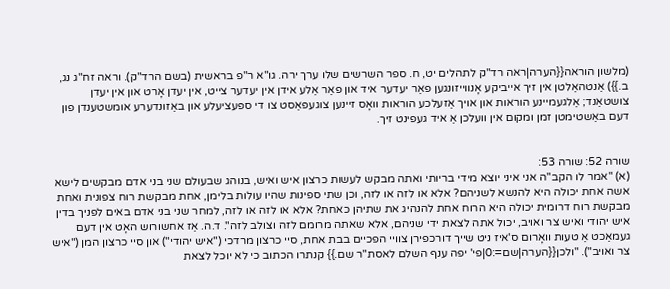(מלשון הוראה{{הערה|ראה רד"ק לתהלים יט, ח. ספר השרשים שלו ערך ירה. גו"א ר"פ בראשית (בשם הרד"ק). וראה זח"ג נג, ב.}}) אַנטהאַלטן אין זיך אייביקע אָנווייזונגען פאַר יעדער איד און פאַר אַלע אידן אין יעדער צייט, אין יעדן אָרט און אין יעדן צושטאַנד; אַלגעמיינע הוראות און אויך אַזעלכע הוראות וואָס זיינען צוגעפּאַסט צו די ספּעציעלע און באַזונדערע אומשטענדן פון דעם באַשטימטן זמן ומקום אין וועלכן אַ איד געפינט זיך.


שורה 52: שורה 53:
(א) "אמר לו הקב"ה אני איני יוצא מידי בריותי ואתה מבקש לעשות כרצון איש ואיש, בנוהג שבעולם שני בני אדם מבקשים לישא אשה אחת יכולה היא להנשא לשניהם? אלא או לזה או לזה, וכן שתי ספינות שהיו עולות בלימן, אחת מבקשת רוח צפונית ואחת מבקשת רוח דרומית יכולה היא הרוח אחת להנהיג את שתיהן כאחת? אלא או לזה או לזה, למחר שני בני אדם באים לפניך בדין איש יהודי ואיש צר ואויב, יכול אתה לצאת ידי שניהם, אלא שאתה מרומם לזה וצולב לזה". ד.ה. אַז אחשורוש האָט אין דעם געמאַכט אַ טעות וואָרום ס'איז ניט שייך דורכפירן צוויי הפכיים בבת אחת, סיי כרצון מרדכי ("איש יהודי") און סיי כרצון המן ("איש צר ואויב"). "ולכן{{הערה|שם=:0|פי' יפה ענף השלם לאסת"ר שם.}} קנתרו הכתוב כי לא יוכל לצאת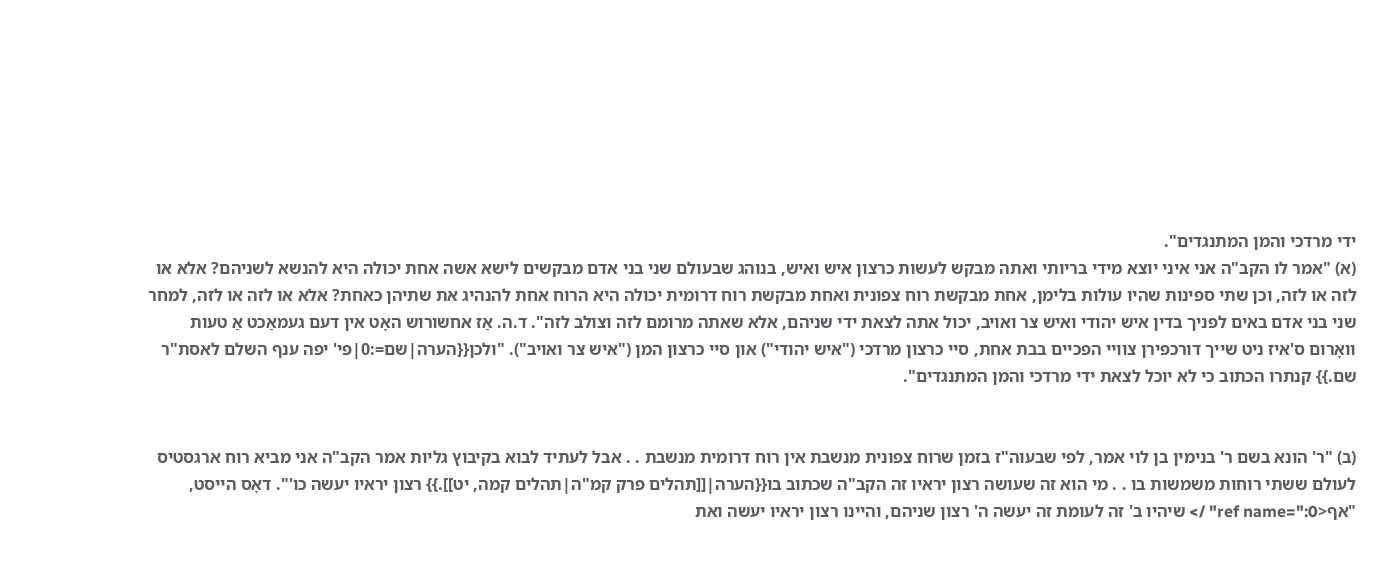ידי מרדכי והמן המתנגדים".
(א) "אמר לו הקב"ה אני איני יוצא מידי בריותי ואתה מבקש לעשות כרצון איש ואיש, בנוהג שבעולם שני בני אדם מבקשים לישא אשה אחת יכולה היא להנשא לשניהם? אלא או לזה או לזה, וכן שתי ספינות שהיו עולות בלימן, אחת מבקשת רוח צפונית ואחת מבקשת רוח דרומית יכולה היא הרוח אחת להנהיג את שתיהן כאחת? אלא או לזה או לזה, למחר שני בני אדם באים לפניך בדין איש יהודי ואיש צר ואויב, יכול אתה לצאת ידי שניהם, אלא שאתה מרומם לזה וצולב לזה". ד.ה. אַז אחשורוש האָט אין דעם געמאַכט אַ טעות וואָרום ס'איז ניט שייך דורכפירן צוויי הפכיים בבת אחת, סיי כרצון מרדכי ("איש יהודי") און סיי כרצון המן ("איש צר ואויב"). "ולכן{{הערה|שם=:0|פי' יפה ענף השלם לאסת"ר שם.}} קנתרו הכתוב כי לא יוכל לצאת ידי מרדכי והמן המתנגדים".


(ב) "ר' הונא בשם ר' בנימין בן לוי אמר, לפי שבעוה"ז בזמן שרוח צפונית מנשבת אין רוח דרומית מנשבת . . אבל לעתיד לבוא בקיבוץ גליות אמר הקב"ה אני מביא רוח ארגסטיס לעולם ששתי רוחות משמשות בו . . מי הוא זה שעושה רצון יראיו זה הקב"ה שכתוב בו{{הערה|[[תהלים פרק קמ"ה|תהלים קמה, יט]].}} רצון יראיו יעשה כו'". דאָס הייסט, "אף<ref name=":0" /> שיהיו ב' זה לעומת זה יעשה ה' רצון שניהם, והיינו רצון יראיו יעשה ואת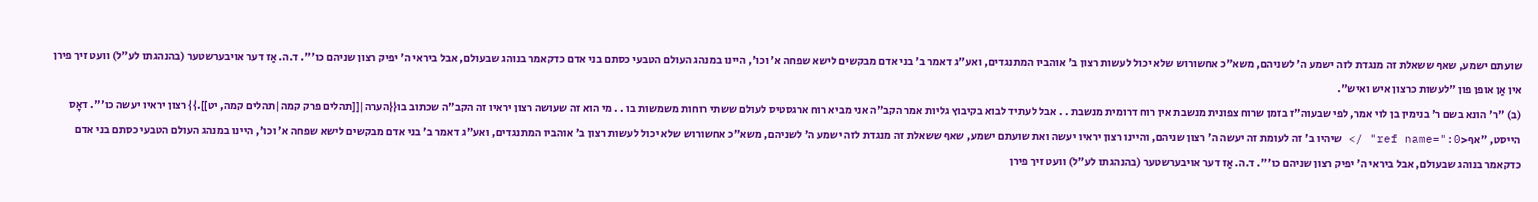שועתם ישמע, שאף ששאלת זה מנגדת לזה ישמע ה' לשניהם, משא"כ אחשורוש שלא יכול לעשות רצון ב' אוהביו המתנגדים, ואע"ג דאמר ב' בני אדם מבקשים לישא שפחה א' וכו', היינו במנהג העולם הטבעי כסתם בני אדם כדקאמר בנוהג שבעולם, אבל ביראי ה' יפיק רצון שניהם כו'". ד.ה. אַז דער אויבערשטער (בהנהגתו לע"ל) וועט זיך פירן אין אַן אופן פון "לעשות כרצון איש ואיש".
(ב) "ר' הונא בשם ר' בנימין בן לוי אמר, לפי שבעוה"ז בזמן שרוח צפונית מנשבת אין רוח דרומית מנשבת . . אבל לעתיד לבוא בקיבוץ גליות אמר הקב"ה אני מביא רוח ארגסטיס לעולם ששתי רוחות משמשות בו . . מי הוא זה שעושה רצון יראיו זה הקב"ה שכתוב בו{{הערה|[[תהלים פרק קמה|תהלים קמה, יט]].}} רצון יראיו יעשה כו'". דאָס הייסט, "אף<ref name=":0" /> שיהיו ב' זה לעומת זה יעשה ה' רצון שניהם, והיינו רצון יראיו יעשה ואת שועתם ישמע, שאף ששאלת זה מנגדת לזה ישמע ה' לשניהם, משא"כ אחשורוש שלא יכול לעשות רצון ב' אוהביו המתנגדים, ואע"ג דאמר ב' בני אדם מבקשים לישא שפחה א' וכו', היינו במנהג העולם הטבעי כסתם בני אדם כדקאמר בנוהג שבעולם, אבל ביראי ה' יפיק רצון שניהם כו'". ד.ה. אַז דער אויבערשטער (בהנהגתו לע"ל) וועט זיך פירן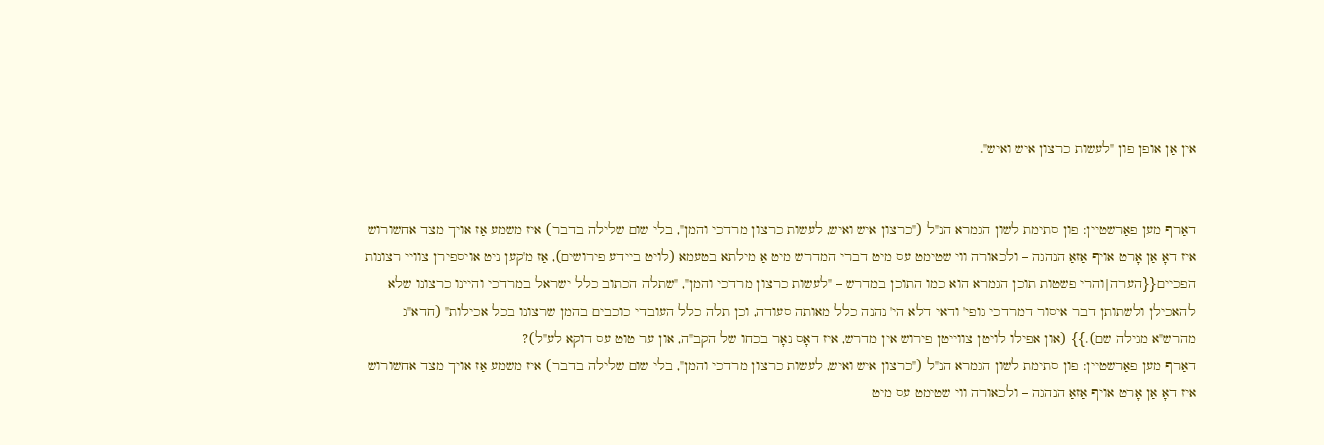אין אַן אופן פון "לעשות כרצון איש ואיש".


דאַרף מען פאַרשטיין: פון סתימת לשון הגמרא הנ"ל ("כרצון איש ואיש, לעשות כרצון מרדכי והמן", בלי שום שלילה בדבר) איז משמע אַז אויך מצד אחשורוש איז דאָ אַן אָרט אויף אַזאַ הנהגה – ולכאורה ווי שטימט עס מיט דברי המדרש מיט אַ מילתא בטעמא (לויט ביידע פירושים), אַז מ'קען ניט אויספירן צוויי רצונות הפכיים{{הערה|והרי פשטות תוכן הגמרא הוא כמו התוכן במדרש – "לעשות כרצון מרדכי והמן", "שתלה הכתוב כלל ישראל במרדכי והיינו כרצונו שלא להאכילן ולשתותן דבר איסור דמרדכי גופי' ודאי דלא הי' נהנה כלל מאותה סעודה, וכן תלה כלל העובדי כוכבים בהמן שרצונו בכל אכילות" (חדא"ג מהרש"א מגילה שם).}} (און אפילו לויטן צווייטן פירוש אין מדרש, איז דאָס נאָר בכחו של הקב"ה, און ער טוט עס דוקא לע"ל)?
דאַרף מען פאַרשטיין: פון סתימת לשון הגמרא הנ"ל ("כרצון איש ואיש, לעשות כרצון מרדכי והמן", בלי שום שלילה בדבר) איז משמע אַז אויך מצד אחשורוש איז דאָ אַן אָרט אויף אַזאַ הנהגה – ולכאורה ווי שטימט עס מיט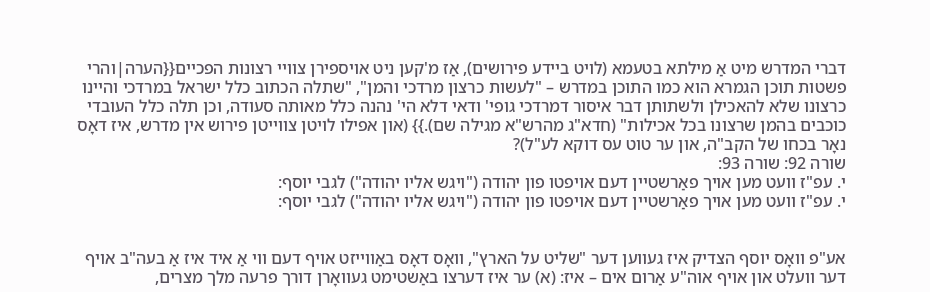דברי המדרש מיט אַ מילתא בטעמא (לויט ביידע פירושים), אַז מ'קען ניט אויספירן צוויי רצונות הפכיים{{הערה|והרי פשטות תוכן הגמרא הוא כמו התוכן במדרש – "לעשות כרצון מרדכי והמן", "שתלה הכתוב כלל ישראל במרדכי והיינו כרצונו שלא להאכילן ולשתותן דבר איסור דמרדכי גופי' ודאי דלא הי' נהנה כלל מאותה סעודה, וכן תלה כלל העובדי כוכבים בהמן שרצונו בכל אכילות" (חדא"ג מהרש"א מגילה שם).}} (און אפילו לויטן צווייטן פירוש אין מדרש, איז דאָס נאָר בכחו של הקב"ה, און ער טוט עס דוקא לע"ל)?
שורה 92: שורה 93:
י. עפ"ז וועט מען אויך פאַרשטיין דעם אויפטו פון יהודה ("ויגש אליו יהודה") לגבי יוסף:
י. עפ"ז וועט מען אויך פאַרשטיין דעם אויפטו פון יהודה ("ויגש אליו יהודה") לגבי יוסף:


אע"פ וואָס יוסף הצדיק איז געווען דער "שליט על הארץ", וואָס דאָס באַווייזט אויף דעם ווי אַ איד איז אַ בעה"ב אויף דער וועלט און אויף אוה"ע אַרום אים – איז: (א) ער איז דערצו באַשטימט געוואָרן דורך פרעה מלך מצרים,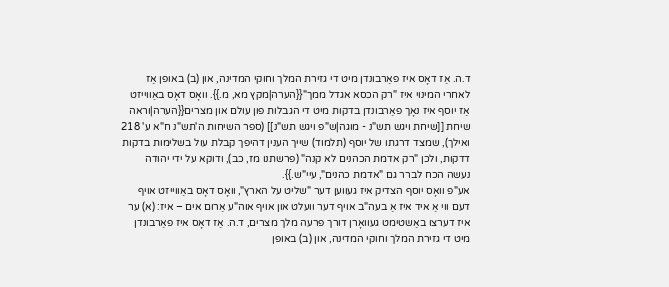ד.ה. אַז דאָס איז פאַרבונדן מיט די גזירת המלך וחוקי המדינה, און (ב) באופן אַז לאחרי המינוי איז "רק הכסא אגדל ממך"{{הערה|מקץ מא, מ.}}. וואָס דאָס באַווייזט אַז יוסף איז נאָך פאַרבונדן בדקות מיט די הגבלות פון עולם און מצרים{{הערה|וראה שיחת [[שיחת ויגש תש"נ - מוגה|ש"פ ויגש תש"נ]] (ספר השיחות ה'תש"נ ח"א ע' 218 ואילך), שמצד דרגתו של יוסף (תלמוד) שייך הענין דהיפך קבלת עול בשלימות בדקות דדקות, ולכן "רק אדמת הכהנים לא קנה" (פרשתנו מז, כב), ודוקא על ידי יהודה נעשה הכח לברר גם "אדמת כהנים", עיי"ש.}}.
אע"פ וואָס יוסף הצדיק איז געווען דער "שליט על הארץ", וואָס דאָס באַווייזט אויף דעם ווי אַ איד איז אַ בעה"ב אויף דער וועלט און אויף אוה"ע אַרום אים – איז: (א) ער איז דערצו באַשטימט געוואָרן דורך פרעה מלך מצרים, ד.ה. אַז דאָס איז פאַרבונדן מיט די גזירת המלך וחוקי המדינה, און (ב) באופן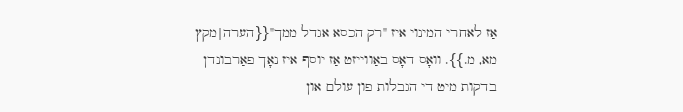אַז לאחרי המינוי איז "רק הכסא אגדל ממך"{{הערה|מקץ מא, מ.}}. וואָס דאָס באַווייזט אַז יוסף איז נאָך פאַרבונדן בדקות מיט די הגבלות פון עולם און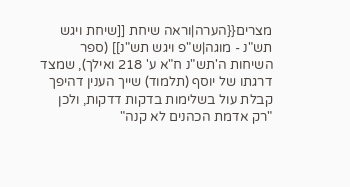מצרים{{הערה|וראה שיחת [[שיחת ויגש תש"נ - מוגה|ש"פ ויגש תש"נ]] (ספר השיחות ה'תש"נ ח"א ע' 218 ואילך), שמצד דרגתו של יוסף (תלמוד) שייך הענין דהיפך קבלת עול בשלימות בדקות דדקות, ולכן "רק אדמת הכהנים לא קנה"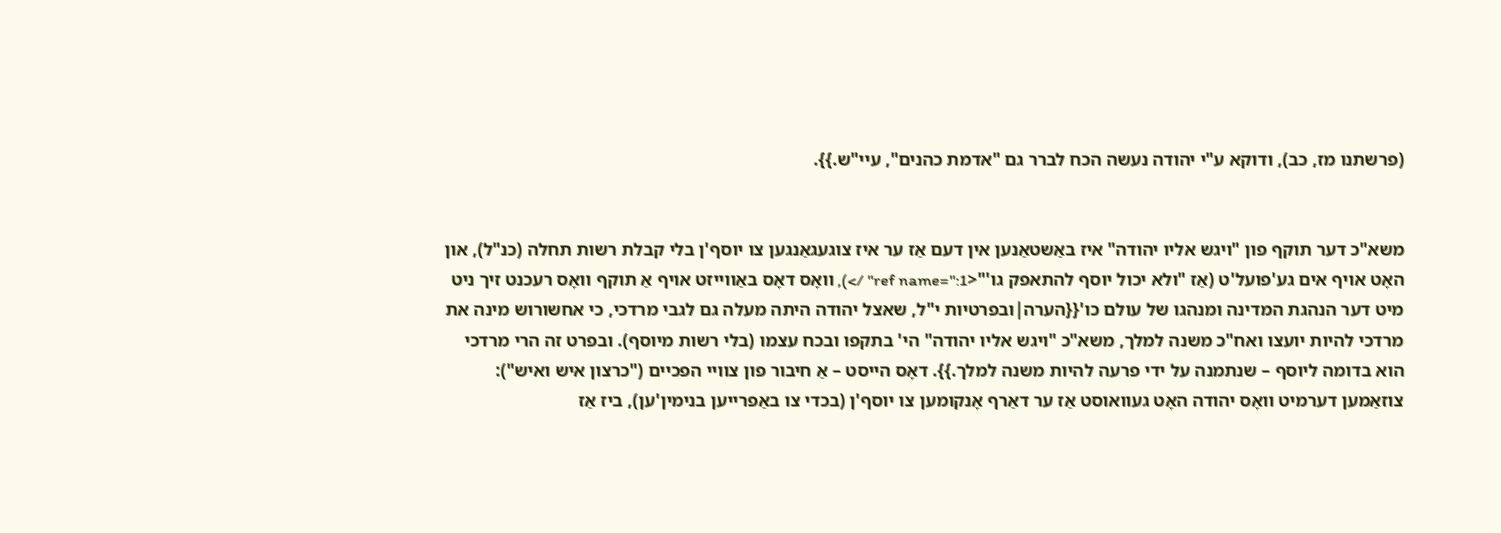(פרשתנו מז, כב), ודוקא ע"י יהודה נעשה הכח לברר גם "אדמת כהנים", עיי"ש.}}.


משא"כ דער תוקף פון "ויגש אליו יהודה" איז באַשטאַנען אין דעם אַז ער איז צוגעגאַנגען צו יוסף'ן בלי קבלת רשות תחלה (כנ"ל), און האָט אויף אים גע'פועל'ט (אַז "ולא יכול יוסף להתאפק גו'"<ref name=":1" />), וואָס דאָס באַווייזט אויף אַ תוקף וואָס רעכנט זיך ניט מיט דער הנהגת המדינה ומנהגו של עולם כו'{{הערה|ובפרטיות י"ל, שאצל יהודה היתה מעלה גם לגבי מרדכי, כי אחשורוש מינה את מרדכי להיות יועצו ואח"כ משנה למלך, משא"כ "ויגש אליו יהודה" הי' בתקפו ובכח עצמו (בלי רשות מיוסף). ובפרט זה הרי מרדכי הוא בדומה ליוסף – שנתמנה על ידי פרעה להיות משנה למלך.}}. דאָס הייסט – אַ חיבור פון צוויי הפכיים ("כרצון איש ואיש"): צוזאַמען דערמיט וואָס יהודה האָט געוואוסט אַז ער דאַרף אָנקומען צו יוסף'ן (בכדי צו באַפרייען בנימין'ען), ביז אַז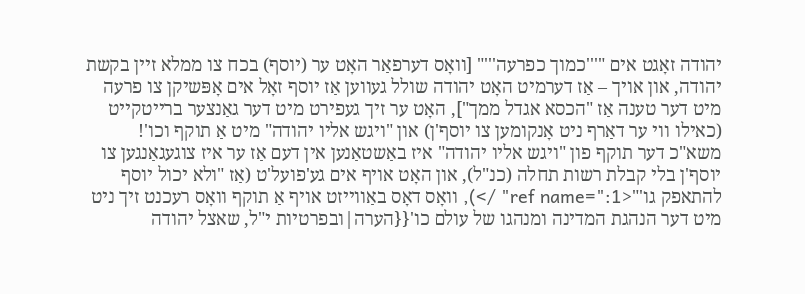יהודה זאָגט אים "'''כמוך כפרעה'''" [וואָס דערפאַר האָט ער (יוסף) בכח צו ממלא זיין בקשת יהודה, און אויך – אַז דערמיט האָט יהודה שולל געווען אַז יוסף זאָל אים אָפּשיקן צו פרעה מיט דער טענה אַז "הכסא אגדל ממך"], האָט ער זיך געפירט מיט דער גאַנצער ברייטקייט (כאילו ווי ער דאַרף ניט אָנקומען צו יוסף'ן) און "ויגש אליו יהודה" מיט אַ תוקף וכו'!
משא"כ דער תוקף פון "ויגש אליו יהודה" איז באַשטאַנען אין דעם אַז ער איז צוגעגאַנגען צו יוסף'ן בלי קבלת רשות תחלה (כנ"ל), און האָט אויף אים גע'פועל'ט (אַז "ולא יכול יוסף להתאפק גו'"<ref name=":1" />), וואָס דאָס באַווייזט אויף אַ תוקף וואָס רעכנט זיך ניט מיט דער הנהגת המדינה ומנהגו של עולם כו'{{הערה|ובפרטיות י"ל, שאצל יהודה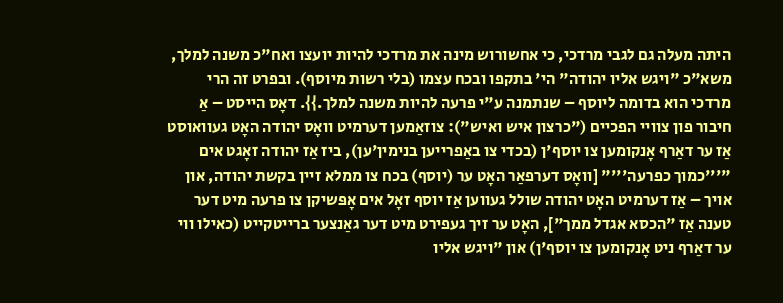היתה מעלה גם לגבי מרדכי, כי אחשורוש מינה את מרדכי להיות יועצו ואח"כ משנה למלך, משא"כ "ויגש אליו יהודה" הי' בתקפו ובכח עצמו (בלי רשות מיוסף). ובפרט זה הרי מרדכי הוא בדומה ליוסף – שנתמנה ע"י פרעה להיות משנה למלך.}}. דאָס הייסט – אַ חיבור פון צוויי הפכיים ("כרצון איש ואיש"): צוזאַמען דערמיט וואָס יהודה האָט געוואוסט אַז ער דאַרף אָנקומען צו יוסף'ן (בכדי צו באַפרייען בנימין'ען), ביז אַז יהודה זאָגט אים "'''כמוך כפרעה'''" [וואָס דערפאַר האָט ער (יוסף) בכח צו ממלא זיין בקשת יהודה, און אויך – אַז דערמיט האָט יהודה שולל געווען אַז יוסף זאָל אים אָפּשיקן צו פרעה מיט דער טענה אַז "הכסא אגדל ממך"], האָט ער זיך געפירט מיט דער גאַנצער ברייטקייט (כאילו ווי ער דאַרף ניט אָנקומען צו יוסף'ן) און "ויגש אליו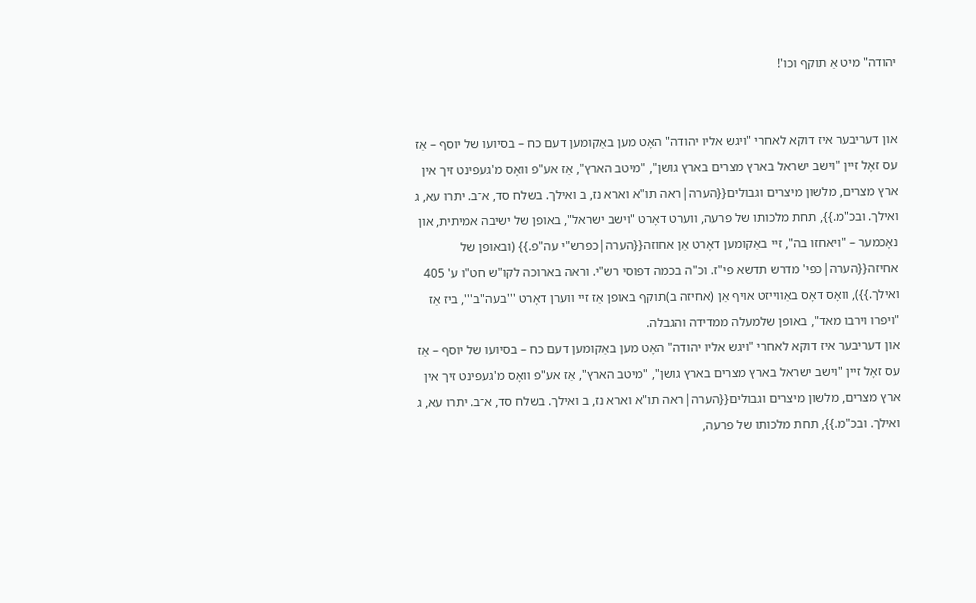יהודה" מיט אַ תוקף וכו'!


און דעריבער איז דוקא לאחרי "ויגש אליו יהודה" האָט מען באַקומען דעם כח – בסיועו של יוסף – אַז עס זאָל זיין "וישב ישראל בארץ מצרים בארץ גושן", "מיטב הארץ", אַז אע"פ וואָס מ'געפינט זיך אין ארץ מצרים, מלשון מיצרים וגבולים{{הערה|ראה תו"א וארא נז, ב ואילך. בשלח סד, א־ב. יתרו עא, ג ואילך. ובכ"מ.}}, תחת מלכותו של פרעה, ווערט דאָרט "וישב ישראל", באופן של ישיבה אמיתית, און נאָכמער – "ויאחזו בה", זיי באַקומען דאָרט אַן אחוזה{{הערה|כפרש"י עה"פ.}} (ובאופן של אחיזה{{הערה|כפי' מדרש תדשא פי"ז. וכ"ה בכמה דפוסי רש"י. וראה בארוכה לקו"ש חט"ו ע' 405 ואילך.}}), וואָס דאָס באַווייזט אויף אַן (אחיזה ב)תוקף באופן אַז זיי ווערן דאָרט '''בעה"ב''', ביז אַז "ויפרו וירבו מאד", באופן שלמעלה ממדידה והגבלה.
און דעריבער איז דוקא לאחרי "ויגש אליו יהודה" האָט מען באַקומען דעם כח – בסיועו של יוסף – אַז עס זאָל זיין "וישב ישראל בארץ מצרים בארץ גושן", "מיטב הארץ", אַז אע"פ וואָס מ'געפינט זיך אין ארץ מצרים, מלשון מיצרים וגבולים{{הערה|ראה תו"א וארא נז, ב ואילך. בשלח סד, א־ב. יתרו עא, ג ואילך. ובכ"מ.}}, תחת מלכותו של פרעה,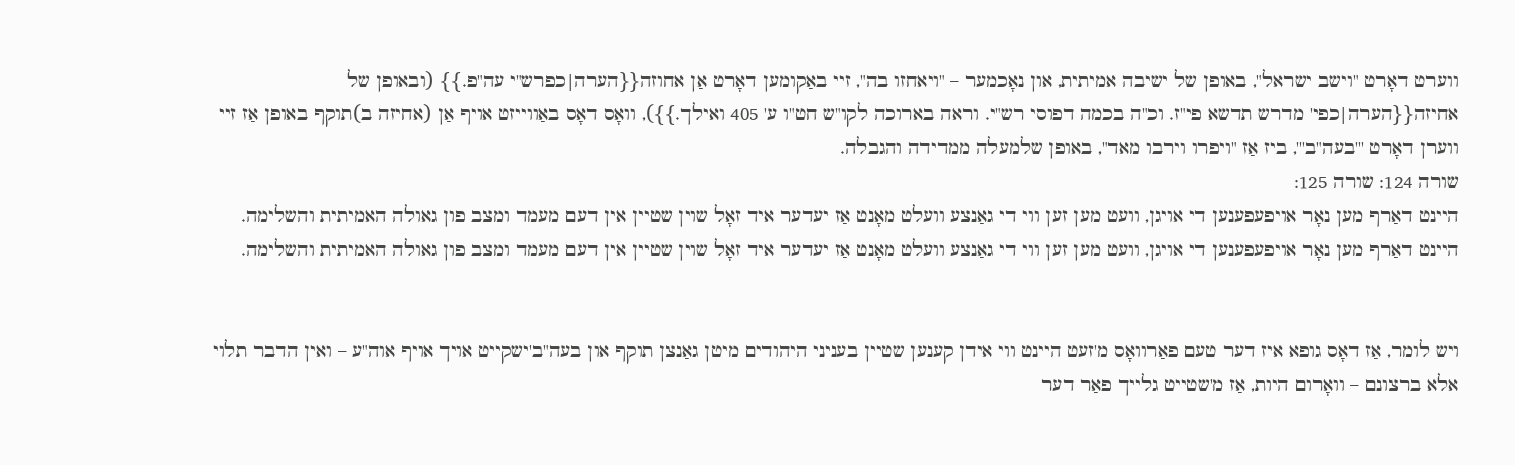ווערט דאָרט "וישב ישראל", באופן של ישיבה אמיתית, און נאָכמער – "ויאחזו בה", זיי באַקומען דאָרט אַן אחוזה{{הערה|כפרש"י עה"פ.}} (ובאופן של אחיזה{{הערה|כפי' מדרש תדשא פי"ז. וכ"ה בכמה דפוסי רש"י. וראה בארוכה לקו"ש חט"ו ע' 405 ואילך.}}), וואָס דאָס באַווייזט אויף אַן (אחיזה ב)תוקף באופן אַז זיי ווערן דאָרט '''בעה"ב''', ביז אַז "ויפרו וירבו מאד", באופן שלמעלה ממדידה והגבלה.
שורה 124: שורה 125:
היינט דאַרף מען נאָר אויפעפענען די אויגן, וועט מען זען ווי די גאַנצע וועלט מאָנט אַז יעדער איד זאָל שוין שטיין אין דעם מעמד ומצב פון גאולה האמיתית והשלימה.
היינט דאַרף מען נאָר אויפעפענען די אויגן, וועט מען זען ווי די גאַנצע וועלט מאָנט אַז יעדער איד זאָל שוין שטיין אין דעם מעמד ומצב פון גאולה האמיתית והשלימה.


ויש לומר, אַז דאָס גופא איז דער טעם פאַרוואָס מ'זעט היינט ווי אידן קענען שטיין בעניני היהודים מיטן גאַנצן תוקף און בעה"ב'ישקייט אויך אויף אוה"ע – ואין הדבר תלוי אלא ברצונם – וואָרום היות, אַז מ'שטייט גלייך פאַר דער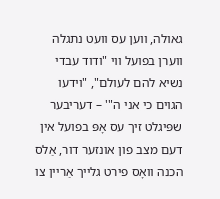גאולה, ווען עס וועט נתגלה ווערן בפועל ווי "ודוד עבדי נשיא להם לעולם", "וידעו הגוים כי אני ה"' – דעריבער שפּיגלט זיך עס אָפּ בפועל אין דעם מצב פון אונזער דור, אַלס הכנה וואָס פירט גלייך אַריין צו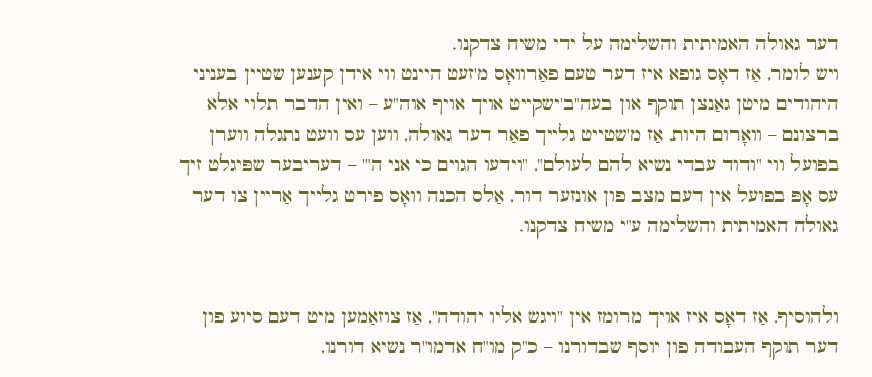דער גאולה האמיתית והשלימה על ידי משיח צדקנו.
ויש לומר, אַז דאָס גופא איז דער טעם פאַרוואָס מ'זעט היינט ווי אידן קענען שטיין בעניני היהודים מיטן גאַנצן תוקף און בעה"ב'ישקייט אויך אויף אוה"ע – ואין הדבר תלוי אלא ברצונם – וואָרום היות, אַז מ'שטייט גלייך פאַר דער גאולה, ווען עס וועט נתגלה ווערן בפועל ווי "ודוד עבדי נשיא להם לעולם", "וידעו הגוים כי אני ה"' – דעריבער שפּיגלט זיך עס אָפּ בפועל אין דעם מצב פון אונזער דור, אַלס הכנה וואָס פירט גלייך אַריין צו דער גאולה האמיתית והשלימה ע"י משיח צדקנו.


ולהוסיף, אַז דאָס איז אויך מרומז אין "ויגש אליו יהודה", אַז צוזאַמען מיט דעם סיוע פון דער תוקף העבודה פון יוסף שבדורנו – כ"ק מו"ח אדמו"ר נשיא דורנו,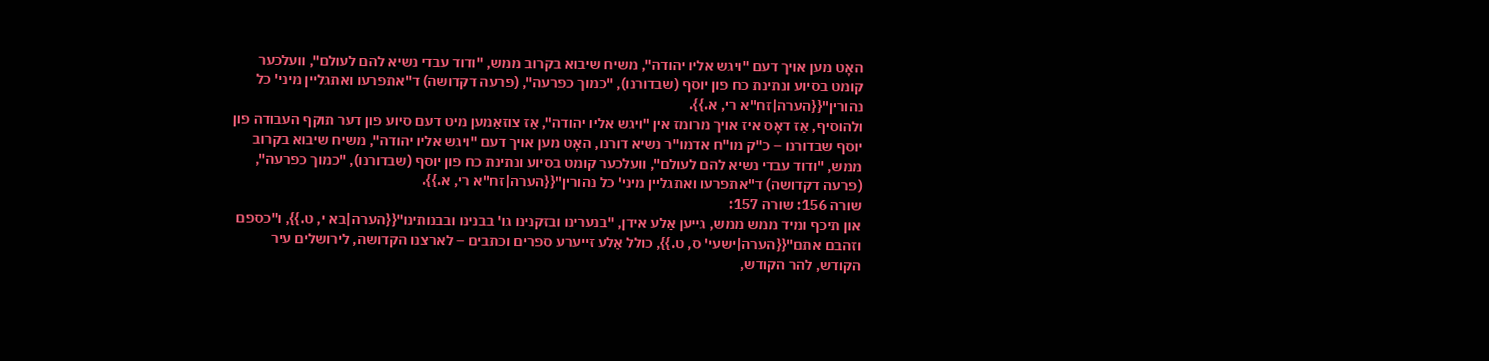האָט מען אויך דעם "ויגש אליו יהודה", משיח שיבוא בקרוב ממש, "ודוד עבדי נשיא להם לעולם", וועלכער קומט בסיוע ונתינת כח פון יוסף (שבדורנו), "כמוך כפרעה", (פרעה דקדושה) ד"אתפרעו ואתגליין מיני' כל נהורין"{{הערה|זח"א רי, א.}}.
ולהוסיף, אַז דאָס איז אויך מרומז אין "ויגש אליו יהודה", אַז צוזאַמען מיט דעם סיוע פון דער תוקף העבודה פון יוסף שבדורנו – כ"ק מו"ח אדמו"ר נשיא דורנו, האָט מען אויך דעם "ויגש אליו יהודה", משיח שיבוא בקרוב ממש, "ודוד עבדי נשיא להם לעולם", וועלכער קומט בסיוע ונתינת כח פון יוסף (שבדורנו), "כמוך כפרעה", (פרעה דקדושה) ד"אתפרעו ואתגליין מיני' כל נהורין"{{הערה|זח"א רי, א.}}.
שורה 156: שורה 157:
און תיכף ומיד ממש ממש, גייען אַלע אידן, "בנערינו ובזקנינו גו' בבנינו ובבנותינו"{{הערה|בא י, ט.}}, ו"כספם וזהבם אתם"{{הערה|ישעי' ס, ט.}}, כולל אַלע זייערע ספרים וכתבים – לארצנו הקדושה, לירושלים עיר הקודש, להר הקודש,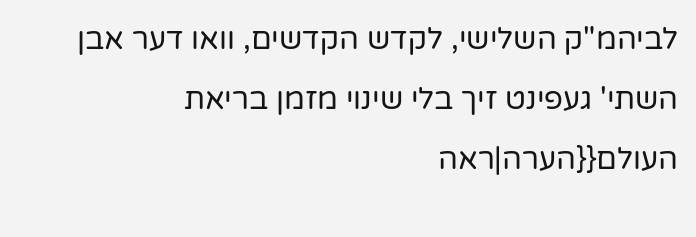לביהמ"ק השלישי, לקדש הקדשים, וואו דער אבן השתי' געפינט זיך בלי שינוי מזמן בריאת העולם{{הערה|ראה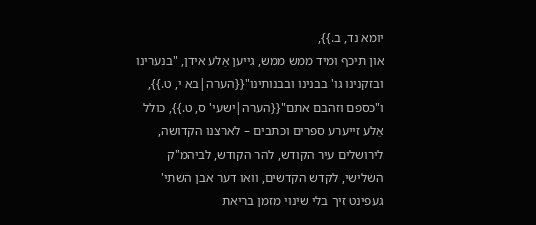יומא נד, ב.}},
און תיכף ומיד ממש ממש, גייען אַלע אידן, "בנערינו ובזקנינו גו' בבנינו ובבנותינו"{{הערה|בא י, ט.}}, ו"כספם וזהבם אתם"{{הערה|ישעי' ס, ט.}}, כולל אַלע זייערע ספרים וכתבים – לארצנו הקדושה, לירושלים עיר הקודש, להר הקודש, לביהמ"ק השלישי, לקדש הקדשים, וואו דער אבן השתי' געפינט זיך בלי שינוי מזמן בריאת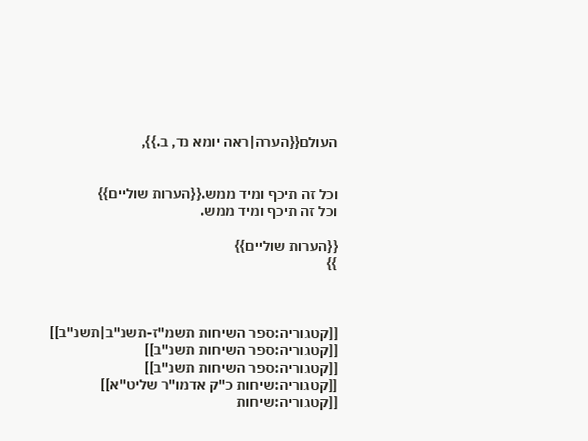העולם{{הערה|ראה יומא נד, ב.}},


וכל זה תיכף ומיד ממש.{{הערות שוליים}}
וכל זה תיכף ומיד ממש.

{{הערות שוליים}}
}}



[[קטגוריה:ספר השיחות תשמ"ז-תשנ"ב|תשנ"ב]]
[[קטגוריה:ספר השיחות תשנ"ב]]
[[קטגוריה:ספר השיחות תשנ"ב]]
[[קטגוריה:שיחות כ"ק אדמו"ר שליט"א]]
[[קטגוריה:שיחות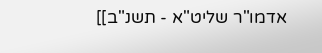אדמו"ר שליט"א - תשנ"ב]]